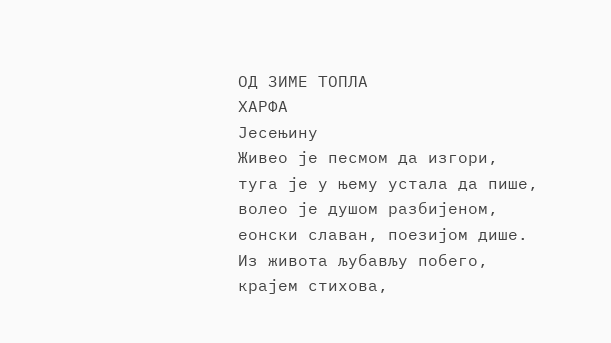ОД ЗИМЕ ТОПЛА
ХАРФА
Јесењину
Живео је песмом да изгори,
туга је у њему устала да пише,
волео је душом разбијеном,
еонски славан, поезијом дише.
Из живота љубављу побего,
крајем стихова,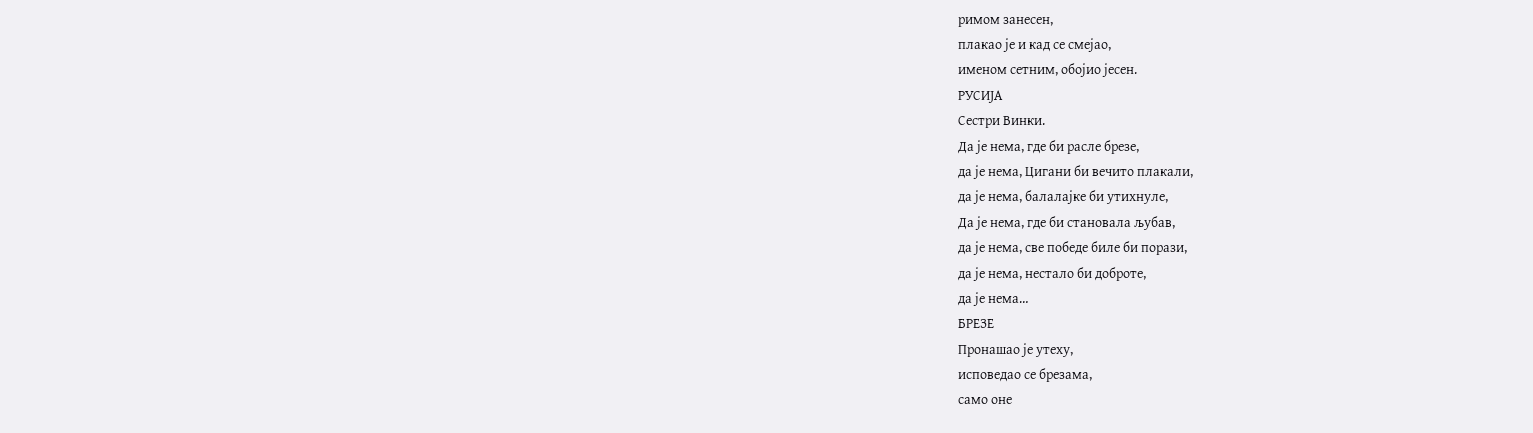римом занесен,
плакао је и кад се смејао,
именом сетним, обојио јесен.
РУСИЈА
Сестри Винки.
Да је нема, где би расле брезе,
да је нема, Цигани би вечито плакали,
да је нема, балалајке би утихнуле,
Да је нема, где би становала љубав,
да је нема, све победе биле би порази,
да је нема, нестало би доброте,
да је нема…
БРЕЗЕ
Пронашао је утеху,
исповедао се брезама,
само оне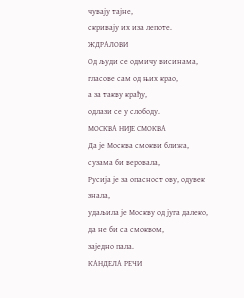чувају тајне,
скривају их иза лепоте.
ЖДРАЛОВИ
Од људи се одмичу висинама,
гласове сам од њих крао,
а за такву крађу,
одлази се у слободу.
МОСКВА НИЈЕ СМОКВА
Да је Москва смокви ближа,
сузама би веровала,
Русија је за опасност ову, одувек знала,
удаљила је Москву од југа далеко,
да не би са смоквом,
заједно пала.
КАНДЕЛА РЕЧИ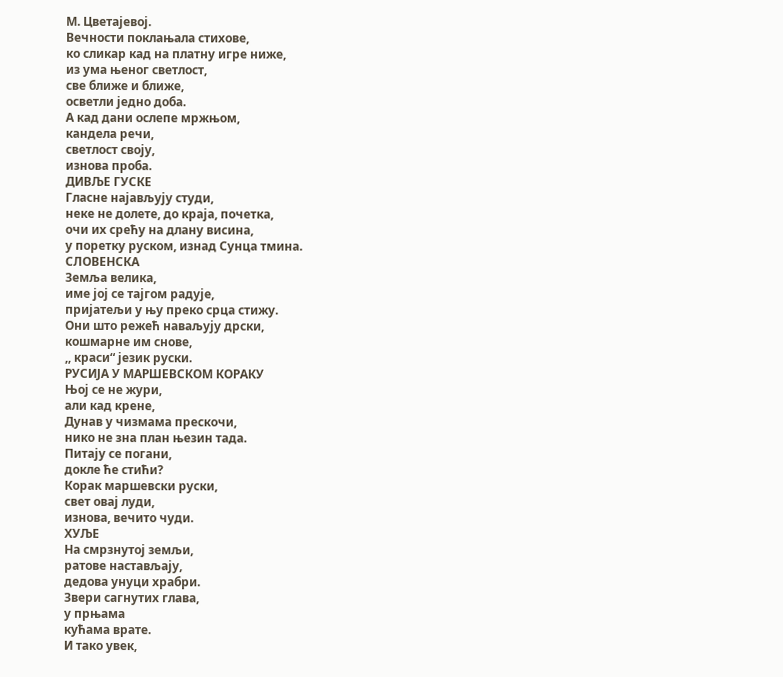М. Цветајевој.
Вечности поклањала стихове,
ко сликар кад на платну игре ниже,
из ума њеног светлост,
све ближе и ближе,
осветли једно доба.
А кад дани ослепе мржњом,
кандела речи,
светлост своју,
изнова проба.
ДИВЉЕ ГУСКЕ
Гласне најављују студи,
неке не долете, до краја, почетка,
очи их срећу на длану висина,
у поретку руском, изнад Сунца тмина.
СЛОВЕНСКА
Земља велика,
име јој се тајгом радује,
пријатељи у њу преко срца стижу.
Они што режећ наваљују дрски,
кошмарне им снове,
,, краси“ језик руски.
РУСИЈА У МАРШЕВСКОМ КОРАКУ
Њој се не жури,
али кад крене,
Дунав у чизмама прескочи,
нико не зна план њезин тада.
Питају се погани,
докле ће стићи?
Корак маршевски руски,
свет овај луди,
изнова, вечито чуди.
ХУЉЕ
На смрзнутој земљи,
ратове настављају,
дедова унуци храбри.
Звери сагнутих глава,
у прњама
кућама врате.
И тако увек,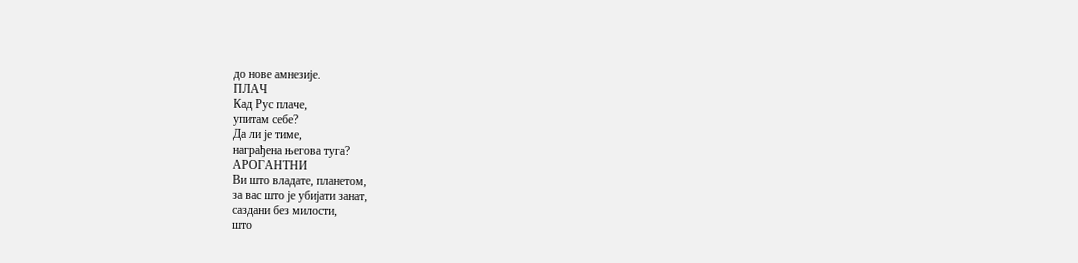до нове амнезије.
ПЛАЧ
Кад Рус плаче,
упитам себе?
Да ли је тиме,
награђена његова туга?
АРОГАНТНИ
Ви што владате, планетом,
за вас што је убијати занат,
саздани без милости,
што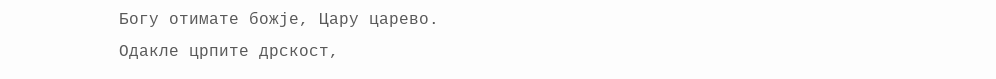Богу отимате божје, Цару царево.
Одакле црпите дрскост,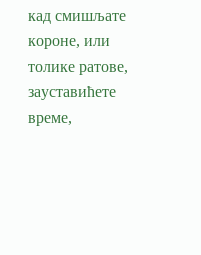кад смишљате короне, или толике ратове,
зауставићете време,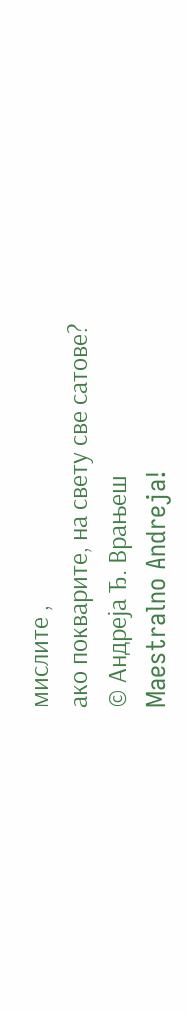мислите ,
ако покварите, на свету све сатове?
© Андреја Ђ. Врањеш
Maestralno Andreja!